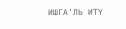ИШГА’ЛЬ ИТҮ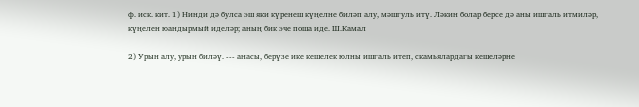ф. иск. кит. 1) Нинди дә булса эш яки күренеш күңелне биләп алу, мәшгуль итү. Ләкин болар берсе дә аны ишгаль итмиләр, күңелен юандырмый иделәр; аның бик эче поша иде. Ш.Камал

2) Урын алу, урын биләү. --- анасы, берүзе ике кешелек юлны ишгаль итеп, скамьялардагы кешеләрне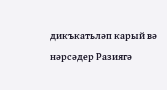дикъкатьләп карый вә нәрсәдер Разиягә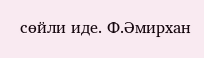сөйли иде. Ф.Әмирхан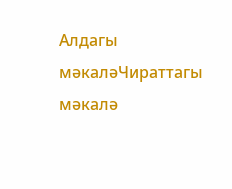Алдагы мәкаләЧираттагы мәкалә